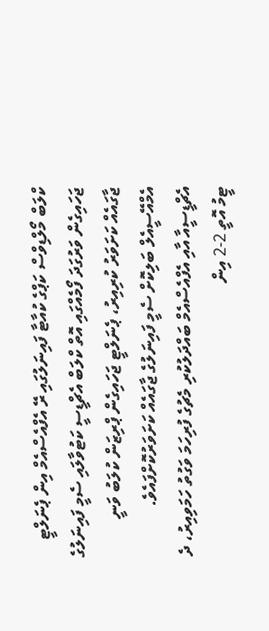ކްލަބް މޯލްޑިވްސް ކަޕްގެ ކުއާޓާ ފައިނަލުގައި ރޭ އެފްއެސްއެމް އިން ޕެނަލްޓީ ޖަހައިގެން ވަރުގަދަ ފޯމެއްގައި އޮތް ކްލަބް އެޗްޑީސީ ކަޓުވާލައި ސެމީ ފައިނަލުގެ ޖާގައެއް ކަށަވަރު ކުރިއިރު، ޕެނަލްޓީ ޖަހައިގެން ޕްރިޒަން ކުލަބު ވަނީ އެމްއޭސީއެލް ބަލިކޮށް ސެމީ ފައިނަލުގެ ޖާގައެއް ކަށަވަރުކޮށްފައެވެ.
އެޗްޑީސީއާ އާއި އެފްއެސްއެމް ބައްދަލުކުރި މެޗުގެ ފުރިހަމަ ވަގުތު ހަމަވިއިރު، ދެ ޓީމު އޮތީ 2-2 އިން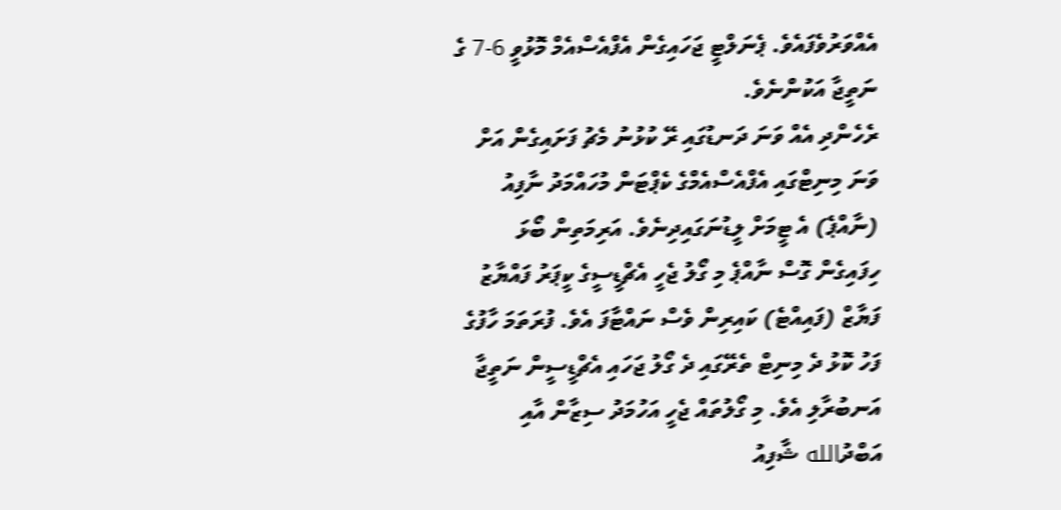އެއްވަރުވެފައެވެ. ޕެނަލްޓީ ޖަހައިގެން އެފްއެސްއެމް މޮޅުވީ 6-7 ގެ ނަތީޖާ އަކުންނެވެ.
ރެހެންދި އެއް ވަނަ ދަނޑުގައި ރޭ ކުޅުނު މެޗު ފަށައިގެން އަށް ވަނަ މިނިޓްގައި އެފްއެސްއެމްގެ ކެޕްޓަން މުހައްމަދު ނާފިއު (ނާއްޕެ) އެ ޓީމަށް ލީޑުނަގައިދިނެވެ. އަރިމަތިން ބޯޅަ ހިފައިގެން ގޮސް ނާއްޕެ މި ގޯލު ޖެހީ އެޗްޑީސީގެ ކީޕަރު ފައްޔާޒު ފަޔާޒް (ފައިއްޓެ) ކައިރިން ވެސް ނައްޓާފަ އެވެ. ފުރަތަމަ ހާފުގެ ފަހު ކޮޅު ދެ މިނިޓް ތެރޭގައި ދެ ގޯލު ޖަހައި އެޗްޑީސީން ނަތީޖާ އަނބުރާލި އެވެ. މި ގޯލުތައް ޖެހީ އަހުމަދު ސިޒާން އާއި އަބްދުالله ޝާފިއު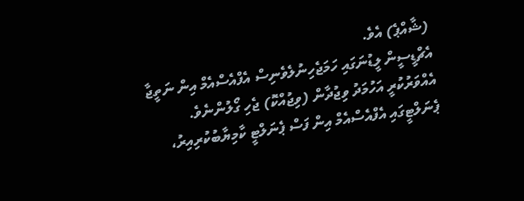(ޝާއްޕެ) އެވެ.
އެޗްޑީސީން ލީޑުނަގައި ހަމަޖެހިނުލެވެނިސް އެފްއެސްއެމް އިން ނަތީޖާ އެއްވަރުކުރީ އަހުމަދު ވިޖުދާން (ވިޖުއްކޮ) ޖެހި ގޯލުންނެވެ.
ޕެނަލްޓީގައި އެފްއެސްއެމް އިން ފަސް ޕެނަލްޓީ ކާމިޔާބުކުރިއިރު،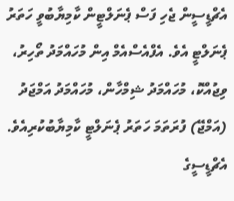އެޗްޑީސީން ޖެހި ފަސް ޕެނަލްޓީން ކާމިޔާބުވީ ހަތަރު ޕެނަލްޓީ އެވެ. އެފްއެސްއެމް އިން މުހައްމަދު ތޯހިރު، ވިޖުއްކޮ، މުހައްމަދު ޝިމްހާން، މުހައްމަދު އަމްޖަދު (އަމްޖޭ) ފުރަތަމަ ހަތަރު ޕެނަލްޓީ ކާމިޔާބުކުރިއެވެ. އެޗްޑީސީގެ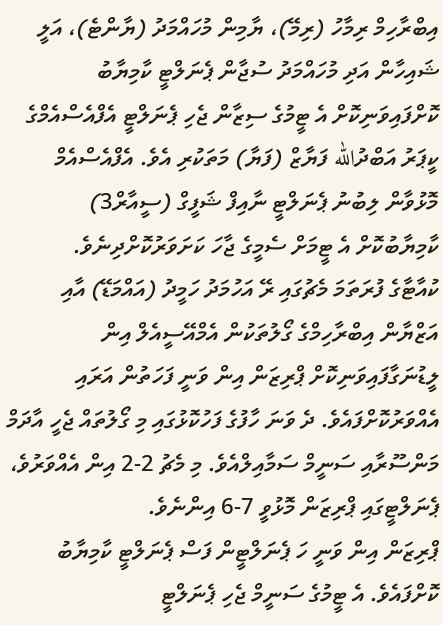އިބްރާހިމް ރިމާހު (ރިމޭ)، ޔާމިން މުހައްމަދު (ޔާންޓެ)، އަލީ ޝައިހާން އަދި މުހައްމަދު ސުޖާން ޕެނަލްޓީ ކާމިޔާބު ކޮށްފައިވަނިކޮށް އެ ޓީމުގެ ސިޒާން ޖެހި ޕެނަލްޓީ އެފްއެސްއެމްގެ ކީޕަރު އަބްދުالله ފަޔާޒް (ފަޔާ) މަތަކުރި އެވެ. އެފްއެސްއެމް މޮޅުވާން ލިބުނު ޕެނަލްޓީ ނާއިފް ޝަފީގް (ސީއާރް3) ކާމިޔާބުކޮށް އެ ޓީމަށް ސެމީގެ ޖާހަ ކަށަވަރުކޮށްދިނެވެ.
ކުއާޓާގެ ފުރަތަމަ މެޗުގައި ރޭ އަހުމަދު ހަމީދު (އައްމަޑޭ) އާއި އަޒްޔާން އިބްރާހިމްގެ ގޯލުތަކުން އެމްއޭސީއެލް އިން ލީޑުނަގާފައިވަނިކޮށް ޕްރިޒަން އިން ވަނީ ފަހަތުން އަރައި އެއްވަރުކޮށްފައެވެ. ދެ ވަނަ ހާފުގެ ފަހުކޮޅުގައި މި ގޯލުތައް ޖެހީ އާދަމް މަންސޫރާއި ސަނީމް ސަމާއިލްއެވެ. މި މެޗު 2-2 އިން އެއްވަރުވެ، ޕެނަލްޓީގައި ޕްރިޒަން މޮޅުވީ 7-6 އިންނެވެ.
ޕްރިޒަން އިން ވަނީ ހަ ޕެނަލްޓީން ފަސް ޕެނަލްޓީ ކާމިޔާބު ކޮށްފައެވެ. އެ ޓީމުގެ ސަނީމް ޖެހި ޕެނަލްޓީ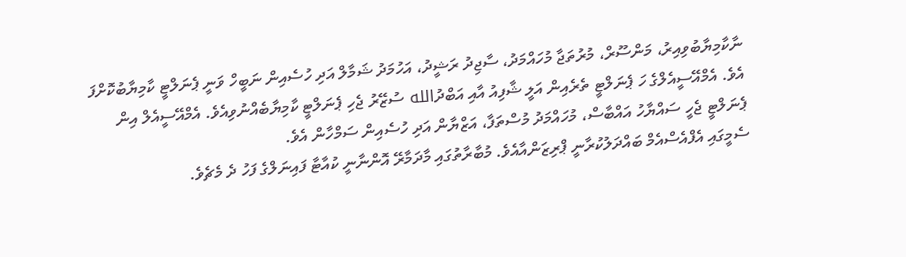ނާކާމިޔާބުވިއިރު، މަންސޫރް، މުރުތަޖާ މުހައްމަދު، ސާޖިދު ރަޝީދު، އަހުމަދު ޝަމާލް އަދި ހުސެއިން ނަބީހް ވަނީ ޕެނަލްޓީ ކާމިޔާބުކޮށްފަ އެވެ. އެމްއޭސީއެލްގެ ހަ ޕެނަލްޓީ ތެރެއިން އަލީ ޝާފިއު އާއި އަބްދުالله ސުޒޭރު ޖެހި ޕެނަލްޓީ ކާމިޔާބެއްނުވިއެވެ. އެމްއޭސީއެލް އިން ޕެނަލްޓީ ޖެހީ ސައްޔާހު އައްބާސް، މުހައްމަދު މުސްތަފާ، އަޒްޔާން އަދި ހުސެއިން ސަމްހާން އެވެ.
ސެމީގައި އެފްއެސްއެމް ބައްދަލުކުރާނީ ޕްރިޒަންއާއެވެ. މުބާރާތުގައި މާދަމާރޭ އޮންނާނީ ކުއާޓާ ފައިނަލްގެ ފަހު ދެ މެޗެވެ.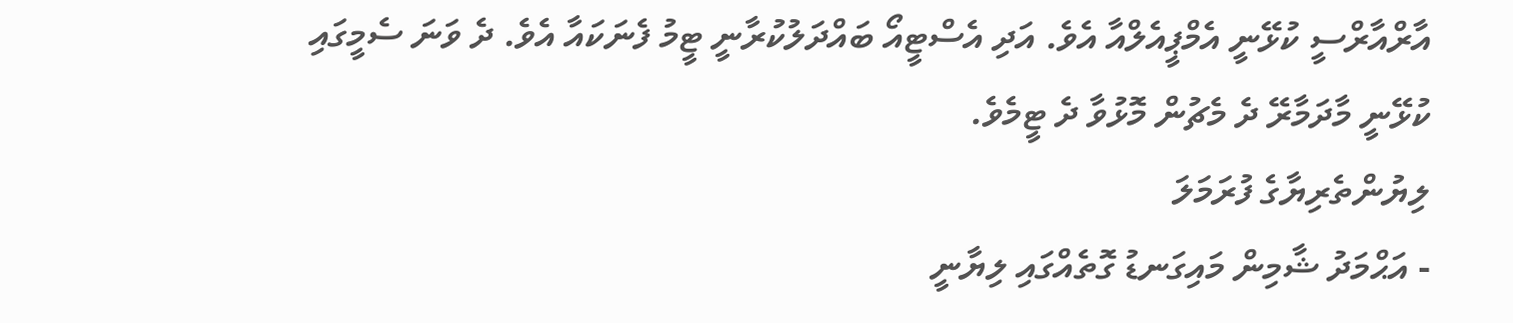އާރްއާރްސީ ކުޅޭނީ އެމްޕީއެލްއާ އެވެ. އަދި އެސްޓީއޯ ބައްދަލުކުރާނީ ޓީމު ފެނަކައާ އެވެ. ދެ ވަނަ ސެމީގައި ކުޅޭނީ މާދަމާރޭ ދެ މެޗުން މޮޅުވާ ދެ ޓީމެވެ.
ލިޔުންތެރިޔާގެ ފުރަމަލަ
- އަޙްމަދު ޝާމިން މައިގަނޑު ގޮތެއްގައި ލިޔާނީ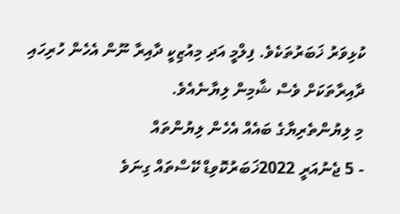ކުޅިވަރު ޚަބަރުތަކެވެ. ފިލްމީ އަދި މިއުޒިކީ ދާއިރާ ނޫން އެހެން ހުރިހައި ދާއިރާތަކަށް ވެސް ޝާމިން ލިޔާނެއެވެ.
މި ލިޔުންތެރިޔާގެ ބައެއް އެހެން ލިޔުންތައް
- 5 ޖެނުއަރީ 2022ޚަބަރުކޮވިޑް ކޭސްތައް ގިނަވެ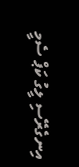އިނގެރޭސި ލީގު ކަޕް ސެމީ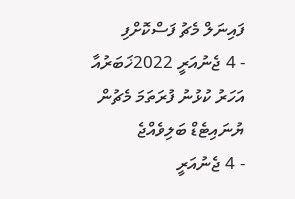ފައިނަލް މެޗު ފަސްކޮށްފި
- 4 ޖެނުއަރީ 2022ޚަބަރުއާ އަހަރު ކުޅުނު ފުރަތަމަ މެޗުން ޔުނައިޓެޑް ބަލިވެއްޖެ
- 4 ޖެނުއަރީ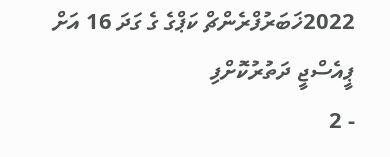2022ޚަބަރުފްރެންޗް ކަޕްގެ ގެ ގަދަ 16 އަށް ޕީއެސްޖީ ދަތުރުކޮށްފި
- 2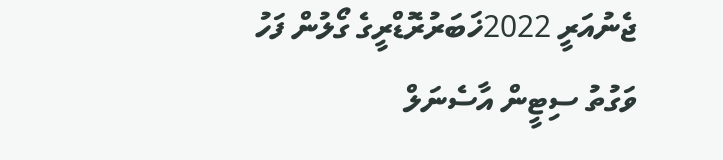ޖެނުއަރީ 2022ޚަބަރުރޮޑްރީގެ ގޯލުން ފަހު ވަގުތު ސިޓީން އާސެނަލް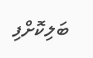ބަލިކޮށްފި